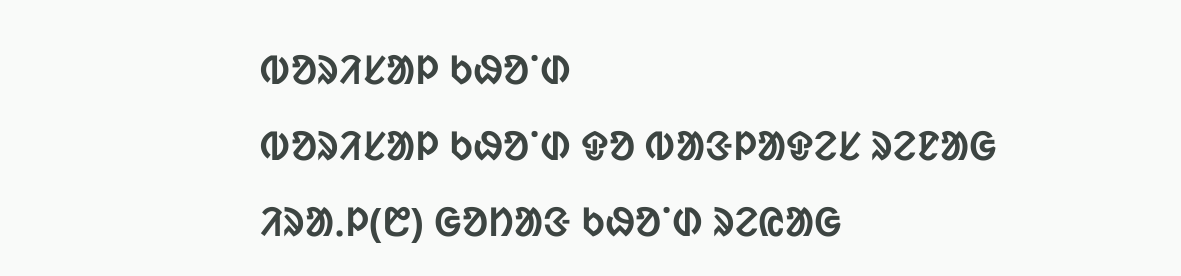ᱵᱚᱨᱤᱥᱟᱞ ᱠᱷᱚᱸᱰ
ᱵᱚᱨᱤᱥᱟᱞ ᱠᱷᱚᱸᱰ ᱫᱚ ᱵᱟᱝᱞᱟᱫᱮᱥ ᱨᱮᱱᱟᱜ ᱤᱨᱟᱹᱞ(᱘) ᱜᱚᱴᱟᱝ ᱠᱷᱚᱸᱰ ᱨᱮᱭᱟᱜ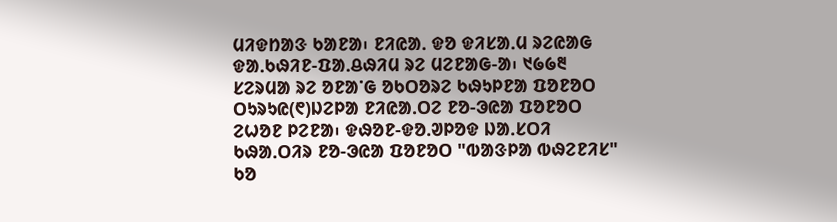ᱢᱤᱫᱴᱟᱝ ᱠᱟᱱᱟ᱾ ᱱᱤᱭᱟᱹ ᱫᱚ ᱫᱤᱥᱟᱹᱢ ᱨᱮᱭᱟᱜ ᱫᱟᱹᱠᱷᱤᱱ-ᱯᱟᱹᱪᱷᱤᱢ ᱨᱮ ᱢᱮᱱᱟᱜ-ᱟ᱾ ᱑᱙᱙᱓ ᱥᱮᱨᱢᱟ ᱨᱮ ᱚᱱᱟᱸᱜ ᱚᱠᱛᱚᱨᱮ ᱠᱷᱩᱞᱱᱟ ᱯᱚᱱᱚᱛ ᱛᱩᱨᱩᱭ(᱖)ᱡᱮᱞᱟ ᱱᱤᱭᱟᱹᱛᱮ ᱱᱚ-ᱳᱭᱟ ᱯᱚᱱᱚᱛ ᱮᱦᱚᱱ ᱞᱮᱱᱟ᱾ ᱫᱷᱚᱱ-ᱫᱚᱹᱣᱞᱚᱫ ᱡᱟᱹᱥᱛᱤ ᱠᱷᱟᱹᱛᱤᱨ ᱱᱚ-ᱳᱭᱟ ᱯᱚᱱᱚᱛ "ᱵᱟᱝᱞᱟ ᱵᱷᱮᱱᱤᱥ" ᱠᱚ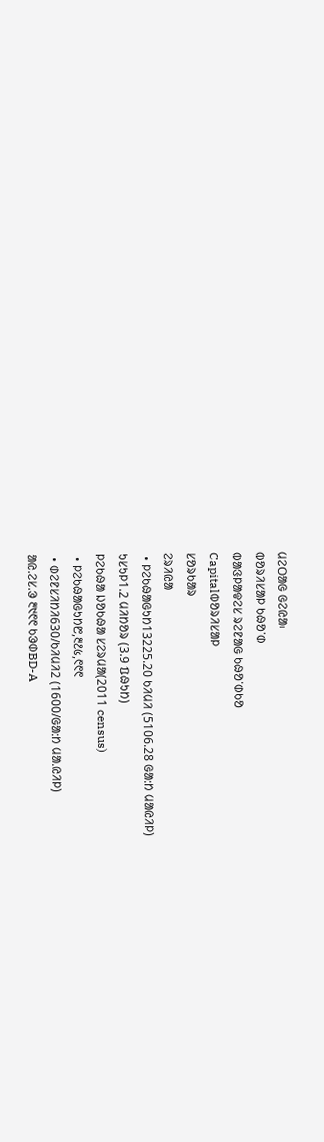ᱢᱮᱛᱟᱜ ᱜᱮᱭᱟ᱾
ᱵᱚᱨᱤᱥᱟᱞ ᱠᱷᱚᱸᱰ
ᱵᱟᱝᱞᱟᱫᱮᱥ ᱨᱮᱱᱟᱜ ᱠᱷᱚᱸᱰᱠᱚ
Capitalᱵᱚᱨᱤᱥᱟᱞ
ᱥᱚᱨᱠᱟᱨ
ᱮᱨᱤᱭᱟ
 • ᱞᱮᱠᱷᱟᱜᱩᱴ13225.20 ᱠᱤᱢᱤ (5106.28 ᱜᱟᱺᱴ ᱢᱟᱭᱤᱞ)
ᱩᱥᱩᱞ1.2 ᱢᱤᱴᱚᱨ (3.9 ᱯᱷᱩᱴ)
ᱞᱮᱠᱷᱟ ᱡᱚᱠᱷᱟ ᱥᱮᱨᱢᱟ(2011 census)
 • ᱞᱮᱠᱷᱟᱜᱩᱴ᱘,᱓᱒᱕,᱖᱖᱖
 • ᱰᱮᱱᱥᱤᱴᱤ630/ᱠᱤᱢᱤ2 (1600/ᱜᱟᱺᱴ ᱢᱟᱹᱭᱤᱞ)
ᱟᱭ.ᱮᱥ.ᱳ ᱓᱑᱖᱖ ᱠᱳᱰBD-A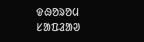ᱫᱷᱚᱨᱚᱢ
ᱥᱟᱯᱲᱟᱣ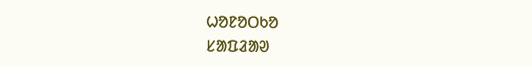ᱦᱚᱱᱚᱛᱠᱚ
ᱥᱟᱯᱲᱟᱣ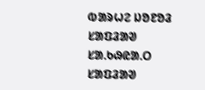ᱵᱟᱨᱦᱮ ᱡᱚᱱᱚᱲ
ᱥᱟᱯᱲᱟᱣ
ᱥᱟᱹᱠᱷᱭᱟᱹᱛ
ᱥᱟᱯᱲᱟᱣ